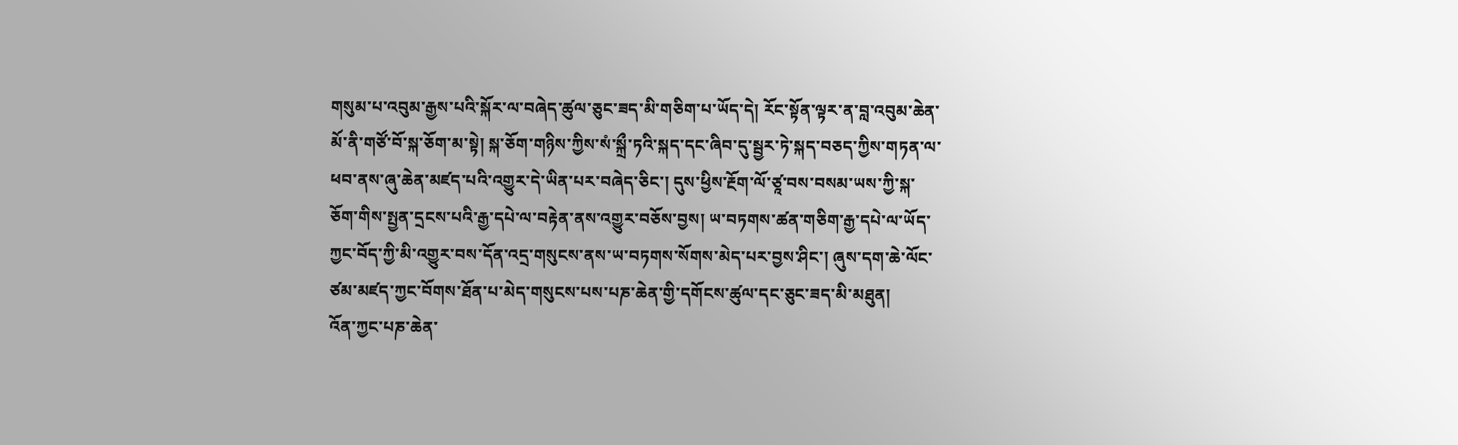གསུམ་པ་འབུམ་རྒྱས་པའི་སྐོར་ལ་བཞེད་ཚུལ་ཅུང་ཟད་མི་གཅིག་པ་ཡོད་དེ། རོང་སྟོན་ལྟར་ན་བླ་འབུམ་ཆེན་མོ་ནི་གཙོ་བོ་སྐ་ཅོག་མ་སྟེ། སྐ་ཅོག་གཉིས་ཀྱིས་སཾ་སྐྲྀ་ཏའི་སྐད་དང་ཞིབ་དུ་སྦྱར་ཏེ་སྐད་བཅད་ཀྱིས་གཏན་ལ་ཕབ་ནས་ཞུ་ཆེན་མཛད་པའི་འགྱུར་དེ་ཡིན་པར་བཞེད་ཅིང་། དུས་ཕྱིས་རྔོག་ལོ་ཙཱ་བས་བསམ་ཡས་ཀྱི་སྐ་ཅོག་གིས་སྤྱན་དྲངས་པའི་རྒྱ་དཔེ་ལ་བརྟེན་ནས་འགྱུར་བཅོས་བྱས། ཡ་བཏགས་ཚན་གཅིག་རྒྱ་དཔེ་ལ་ཡོད་ཀྱང་བོད་ཀྱི་མི་འགྱུར་བས་དོན་འདྲ་གསུངས་ནས་ཡ་བཏགས་སོགས་མེད་པར་བྱས་ཤིང་། ཞུས་དག་ཆེ་ལོང་ཙམ་མཛད་ཀྱང་བོགས་ཐོན་པ་མེད་གསུངས་པས་པཎ་ཆེན་གྱི་དགོངས་ཚུལ་དང་ཅུང་ཟད་མི་མཐུན།
འོན་ཀྱང་པཎ་ཆེན་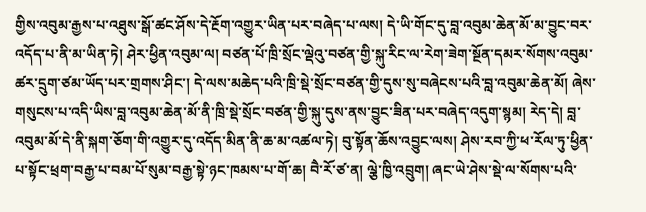གྱིས་འབུམ་རྒྱས་པ་འཐུས་སྒོ་ཚང་ཤོས་དེ་རྔོག་འགྱུར་ཡིན་པར་བཞེད་པ་ལས། དེ་ཡི་གོང་དུ་བླ་འབུམ་ཆེན་མོ་མ་བྱུང་བར་འདོད་པ་ནི་མ་ཡིན་ཏེ། ཤེར་ཕྱིན་འབུམ་ལ། བཙན་པོ་ཁྲི་སྲོང་ལྡེའུ་བཙན་གྱི་སྐུ་རིང་ལ་རེག་ཟེག་སྔོན་དམར་སོགས་འབུམ་ཚར་དྲུག་ཙམ་ཡོད་པར་གྲགས་ཤིང་། དེ་ལས་མཆེད་པའི་ཁྲི་སྡེ་སྲོང་བཙན་གྱི་དུས་སུ་བཞེངས་པའི་བླ་འབུམ་ཆེན་མོ། ཞེས་གསུངས་པ་འདི་ཡིས་བླ་འབུམ་ཆེན་མོ་ནི་ཁྲི་སྡེ་སྲོང་བཙན་གྱི་སྐུ་དུས་ནས་བྱུང་ཟིན་པར་བཞེད་འདུག་སྙམ། རེད་དེ། བླ་འབུམ་མོ་དེ་ནི་སྐག་ཅོག་གི་འགྱུར་དུ་འདོད་མིན་ནི་ཆ་མ་འཚལ་ཏེ། བུ་སྟོན་ཆོས་འབྱུང་ལས། ཤེས་རབ་ཀྱི་ཕ་རོལ་ཏུ་ཕྱིན་པ་སྟོང་ཕྲག་བརྒྱ་པ་བམ་པོ་སུམ་བརྒྱ་སྟེ་ཉང་ཁམས་པ་གོ་ཆ། བཻ་རོ་ཙ་ན། ལྕེ་ཁྱི་འབྲུག། ཞང་ཡེ་ཤེས་སྡེ་ལ་སོགས་པའི་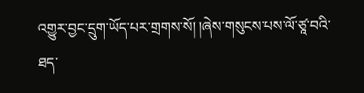འགྱུར་བྱང་དྲུག་ཡོད་པར་གྲགས་སོ། །ཞེས་གསུངས་པས་ལོ་ཙཱ་བའི་ཐད་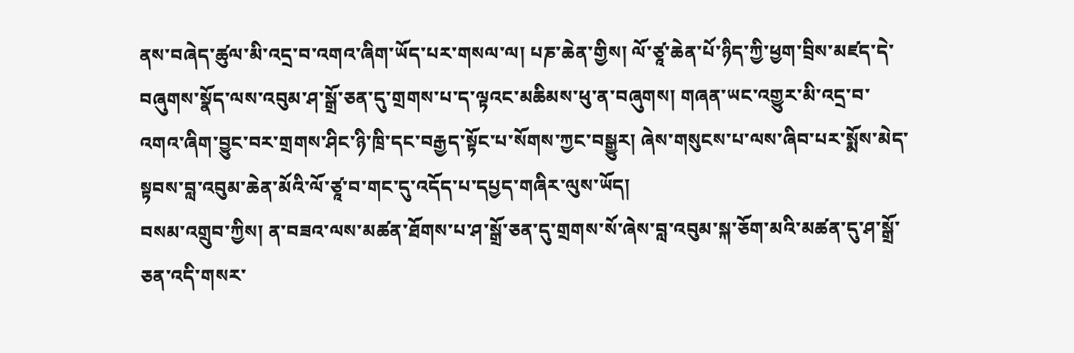ནས་བཞེད་ཚུལ་མི་འདྲ་བ་འགའ་ཞིག་ཡོད་པར་གསལ་ལ། པཎ་ཆེན་གྱིས། ལོ་ཙཱ་ཆེན་པོ་ཉིད་ཀྱི་ཕྱག་བྲིས་མཛད་དེ་བཞུགས་སྣོད་ལས་འབུམ་ཤ་སྒྲོ་ཅན་དུ་གྲགས་པ་ད་ལྟའང་མཆིམས་ཕུ་ན་བཞུགས། གཞན་ཡང་འགྱུར་མི་འདྲ་བ་འགའ་ཞིག་བྱུང་བར་གྲགས་ཤིང་ཉི་ཁྲི་དང་བརྒྱད་སྟོང་པ་སོགས་ཀྱང་བསྒྱུར། ཞེས་གསུངས་པ་ལས་ཞིབ་པར་སྨོས་མེད་སྟབས་བླ་འབུམ་ཆེན་མོའི་ལོ་ཙཱ་བ་གང་དུ་འདོད་པ་དཔྱད་གཞིར་ལུས་ཡོད།
བསམ་འགྲུབ་ཀྱིས། ན་བཟའ་ལས་མཚན་ཐོགས་པ་ཤ་སྒྲོ་ཅན་དུ་གྲགས་སོ་ཞེས་བླ་འབུམ་སྐ་ཅོག་མའི་མཚན་དུ་ཤ་སྒྲོ་ཅན་འདི་གསར་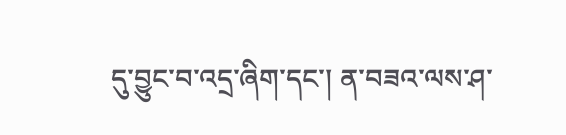དུ་བྱུང་བ་འདྲ་ཞིག་དང་། ན་བཟའ་ལས་ཤ་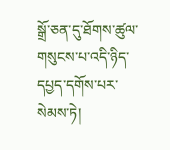སྒྲོ་ཅན་དུ་ཐོགས་ཚུལ་གསུངས་པ་འདི་ཉིད་དཔྱད་དགོས་པར་སེམས་ཏེ།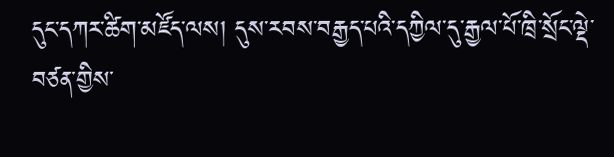དུང་དཀར་ཚིག་མཛོད་ལས། དུས་རབས་བརྒྱད་པའི་དཀྱིལ་དུ་རྒྱལ་པོ་ཁྲི་སྲོང་ལྡེ་བཙན་གྱིས་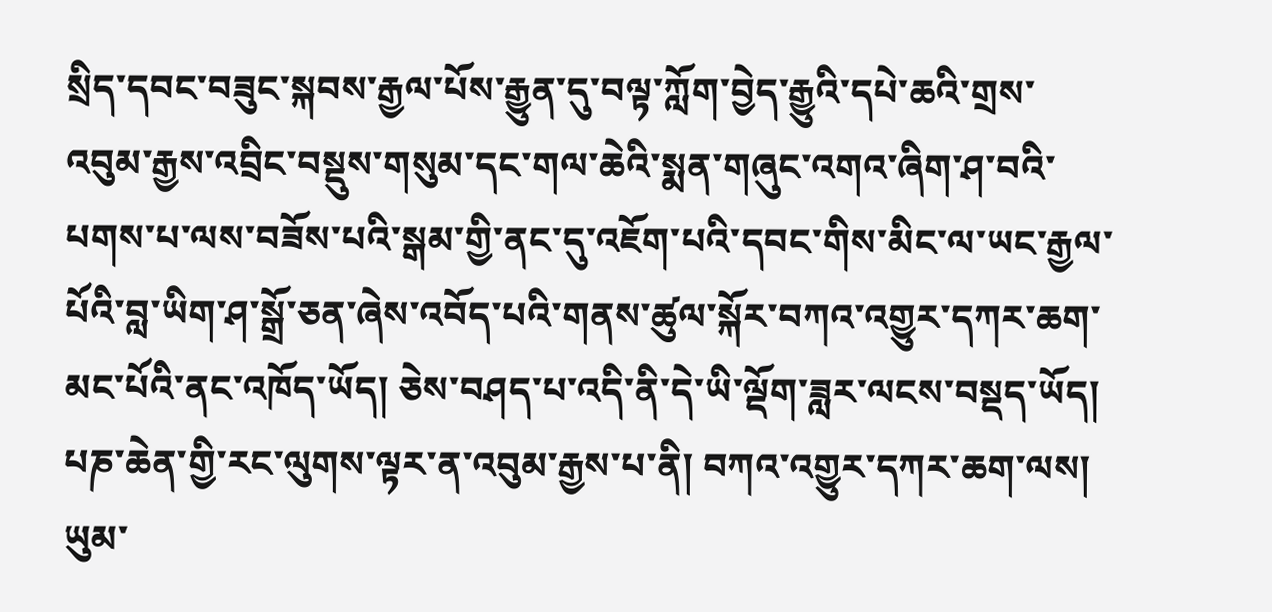སྲིད་དབང་བཟུང་སྐབས་རྒྱལ་པོས་རྒྱུན་དུ་བལྟ་ཀློག་བྱེད་རྒྱུའི་དཔེ་ཆའི་གྲས་འབུམ་རྒྱས་འབྲིང་བསྡུས་གསུམ་དང་གལ་ཆེའི་སྨན་གཞུང་འགའ་ཞིག་ཤ་བའི་པགས་པ་ལས་བཟོས་པའི་སྒམ་གྱི་ནང་དུ་འཇོག་པའི་དབང་གིས་མིང་ལ་ཡང་རྒྱལ་པོའི་བླ་ཡིག་ཤ་སྒྲོ་ཅན་ཞེས་འབོད་པའི་གནས་ཚུལ་སྐོར་བཀའ་འགྱུར་དཀར་ཆག་མང་པོའི་ནང་འཁོད་ཡོད། ཅེས་བཤད་པ་འདི་ནི་དེ་ཡི་ལྡོག་ཟླར་ལངས་བསྡད་ཡོད།
པཎ་ཆེན་གྱི་རང་ལུགས་ལྟར་ན་འབུམ་རྒྱས་པ་ནི། བཀའ་འགྱུར་དཀར་ཆག་ལས། ཡུམ་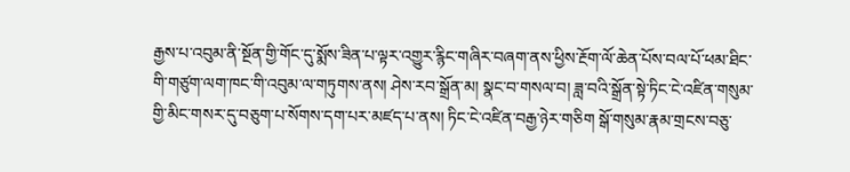རྒྱས་པ་འབུམ་ནི་སྔོན་གྱི་གོང་དུ་སྨོས་ཟིན་པ་ལྟར་འགྱུར་རྙིང་གཞིར་བཞག་ནས་ཕྱིས་རྔོག་ལོ་ཆེན་པོས་བལ་པོ་ཕམ་ཐིང་གི་གཙུག་ལག་ཁང་གི་འབུམ་ལ་གཏུགས་ནས། ཤེས་རབ་སྒྲོན་མ། སྣང་བ་གསལ་བ། ཟླ་བའི་སྒྲོན་སྟེ་ཏིང་ངེ་འཛིན་གསུམ་གྱི་མིང་གསར་དུ་བཅུག་པ་སོགས་དག་པར་མཛད་པ་ནས། ཏིང་ངེ་འཛིན་བརྒྱ་ཉེར་གཅིག སྒོ་གསུམ་རྣམ་གྲངས་བཅུ་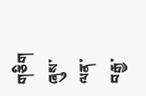གཅིག ཞུས་ལན་བརྒྱ་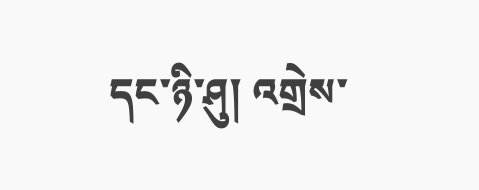དང་ཉི་ཤུ། འགྲེས་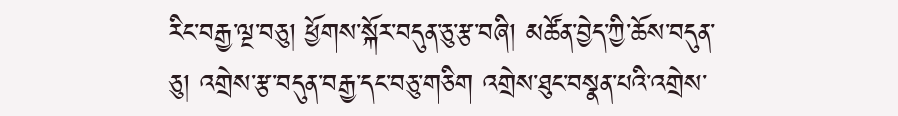རིང་བརྒྱ་ལྔ་བཅུ། ཕྱོགས་སྐོར་བདུན་ཅུ་རྩ་བཞི། མཚོན་བྱེད་ཀྱི་ཆོས་བདུན་ཅུ། འགྲེས་རྩ་བདུན་བརྒྱ་དང་བཅུ་གཅིག འགྲེས་ཐུང་བསྣན་པའི་འགྲེས་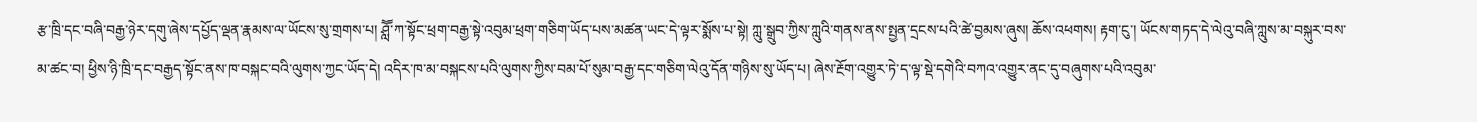རྩ་ཁྲི་དང་བཞི་བརྒྱ་ཉེར་དགུ་ཞེས་དཔྱོད་ལྡན་རྣམས་ལ་ཡོངས་སུ་གྲགས་པ། ཤླཽ་ཀ་སྟོང་ཕྲག་བརྒྱ་སྟེ་འབུམ་ཕྲག་གཅིག་ཡོད་པས་མཚན་ཡང་དེ་ལྟར་སྨོས་པ་སྟེ། ཀླུ་སྒྲུབ་ཀྱིས་ཀླུའི་གནས་ནས་སྤྱན་དྲངས་པའི་ཚེ་བྱམས་ཞུས། ཆོས་འཕགས། རྟག་ངུ་། ཡོངས་གཏད་དེ་ལེའུ་བཞི་ཀླུས་མ་བསྐུར་བས་མ་ཚང་བ། ཕྱིས་ཉི་ཁྲི་དང་བརྒྱད་སྟོང་ནས་ཁ་བསྐང་བའི་ལུགས་ཀྱང་ཡོད་དེ། འདིར་ཁ་མ་བསྐངས་པའི་ལུགས་ཀྱིས་བམ་པོ་སུམ་བརྒྱ་དང་གཅིག་ལེའུ་དོན་གཉིས་སུ་ཡོད་པ། ཞེས་རྔོག་འགྱུར་ཏེ་ད་ལྟ་སྡེ་དགེའི་བཀའ་འགྱུར་ནང་དུ་བཞུགས་པའི་འབུམ་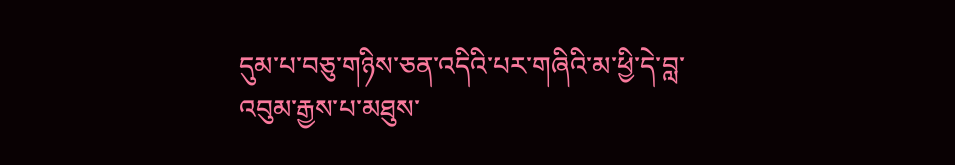དུམ་པ་བཅུ་གཉིས་ཅན་འདིའི་པར་གཞིའི་མ་ཕྱི་དེ་བླ་འབུམ་རྒྱས་པ་མཐུས་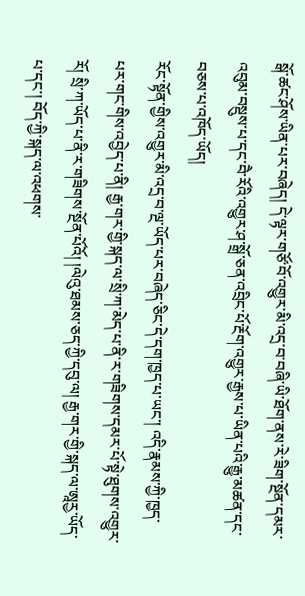སྒོ་ཚང་ཤོས་ཡིན་པར་བཞེད། དེ་ལྟར་གཙོ་བོ་འགྱུར་མི་འདྲ་བ་བཞི་ཡི་ཐོག་ནས་རེ་ཟིག་སྔོན་དམར་འབུམ་བསྡུས་པ་དང་བཻ་རོའི་འགྱུར་ཤ་སྒྲོ་ཅན་འབྲིང་པོ་རྔོག་འགྱུར་རྒྱས་པ་ཡིན་པའི་རྒྱུ་མཚན་དང་བཅས་པ་འཁོད་ཡོད།
རོང་སྟོན་གྱིས་འགྱུར་མི་འདྲ་བ་ལྔ་ཡོད་པར་བཞེད་ཅིང་དེ་དག་ཁྱད་པ་ཡང་། འདི་རྣམས་ཀྱི་ཁྱད་པར་གང་གིས་འབྱེད་པ་ནི། རྒྱ་གར་གྱི་སྐད་ལ་སྲི་ཀ་མེད་པ་ནི་ར་གཟིགས་དམར་པོ་སྟེ་ཐུགས་འགྱུར་རོ། སྲི་ཀ་ཡོད་པ་ནི་ར་གཟིགས་སྔོན་པོའོ། །ལེའུ་ཐམས་ཅད་ཀྱི་དབུ་ལ། རྒྱ་གར་གྱི་སྐད་ལ་ཨཱརྱ་ཡོད་པ་དང་། བོད་ཀྱི་སྐད་ལ་འཕགས་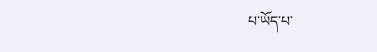པ་ཡོད་པ་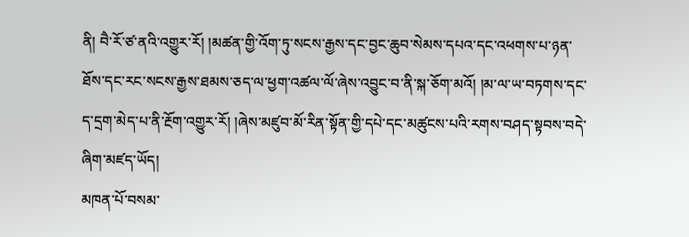ནི། བཻ་རོ་ཙ་ནའི་འགྱུར་རོ། །མཚན་གྱི་འོག་ཏུ་སངས་རྒྱས་དང་བྱང་ཆུབ་སེམས་དཔའ་དང་འཕགས་པ་ཉན་ཐོས་དང་རང་སངས་རྒྱས་ཐམས་ཅད་ལ་ཕྱག་འཚལ་ལོ་ཞེས་འབྱུང་བ་ནི་སྐ་ཅོག་མའོ། །མ་ལ་ཡ་བཏགས་དང་ད་དྲག་མེད་པ་ནི་རྔོག་འགྱུར་རོ། །ཞེས་མཛུབ་མོ་རིན་སྟོན་གྱི་དཔེ་དང་མཚུངས་པའི་རགས་བཤད་སྟབས་བདེ་ཞིག་མཛད་ཡོད།
མཁན་པོ་བསམ་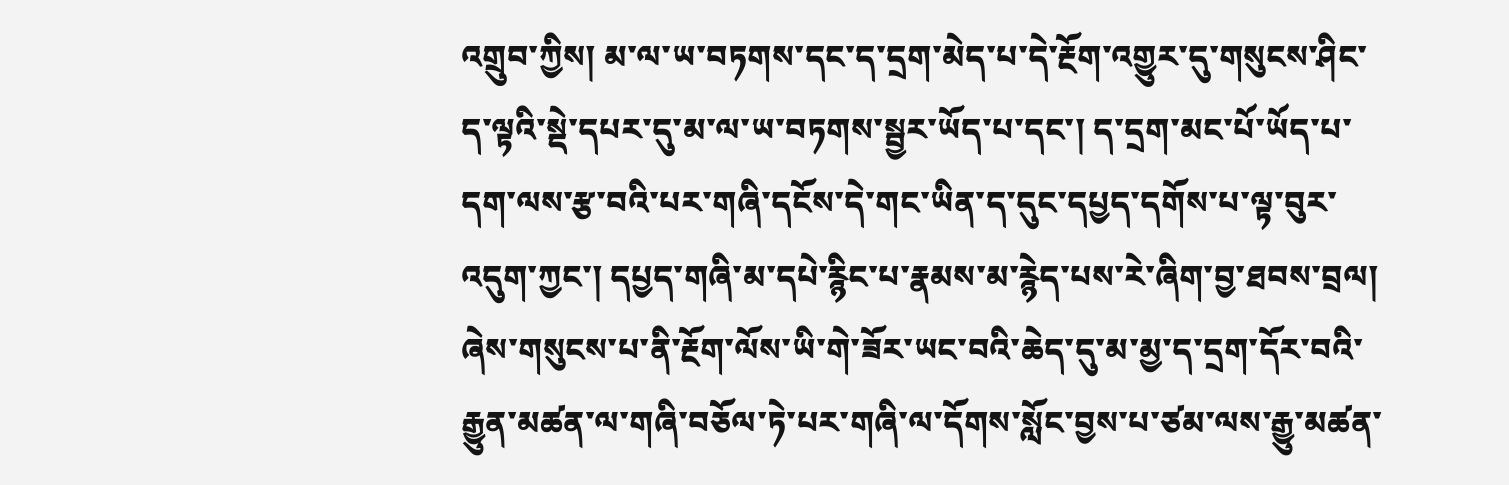འགྲུབ་ཀྱིས། མ་ལ་ཡ་བཏགས་དང་ད་དྲག་མེད་པ་དེ་རྔོག་འགྱུར་དུ་གསུངས་ཤིང་ད་ལྟའི་སྡེ་དཔར་དུ་མ་ལ་ཡ་བཏགས་སྦྱར་ཡོད་པ་དང་། ད་དྲག་མང་པོ་ཡོད་པ་དག་ལས་རྩ་བའི་པར་གཞི་དངོས་དེ་གང་ཡིན་ད་དུང་དཔྱད་དགོས་པ་ལྟ་བུར་འདུག་ཀྱང་། དཔྱད་གཞི་མ་དཔེ་རྙིང་པ་རྣམས་མ་རྙེད་པས་རེ་ཞིག་བྱ་ཐབས་བྲལ། ཞེས་གསུངས་པ་ནི་རྔོག་ལོས་ཡི་གེ་ཟོར་ཡང་བའི་ཆེད་དུ་མ་མྱ་ད་དྲག་དོར་བའི་རྒྱུན་མཚན་ལ་གཞི་བཅོལ་ཏེ་པར་གཞི་ལ་དོགས་སློང་བྱས་པ་ཙམ་ལས་རྒྱུ་མཚན་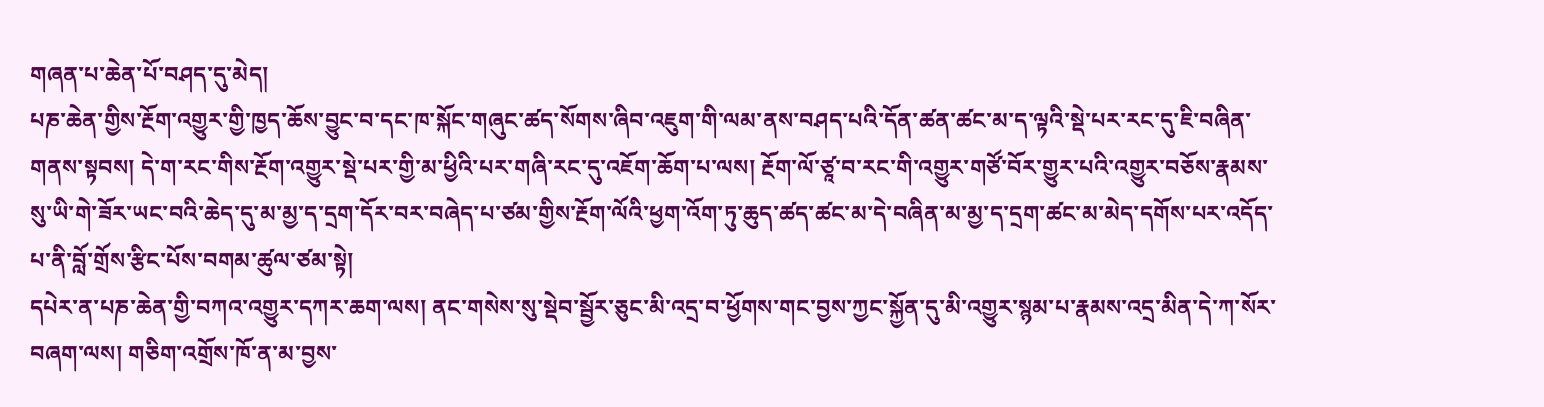གཞན་པ་ཆེན་པོ་བཤད་དུ་མེད།
པཎ་ཆེན་གྱིས་རྔོག་འགྱུར་གྱི་ཁྱད་ཆོས་བྱུང་བ་དང་ཁ་སྐོང་གཞུང་ཚད་སོགས་ཞིབ་འཇུག་གི་ལམ་ནས་བཤད་པའི་དོན་ཚན་ཚང་མ་ད་ལྟའི་སྡེ་པར་རང་དུ་ཇི་བཞིན་གནས་སྟབས། དེ་ག་རང་གིས་རྔོག་འགྱུར་སྡེ་པར་གྱི་མ་ཕྱིའི་པར་གཞི་རང་དུ་འཇོག་ཆོག་པ་ལས། རྔོག་ལོ་ཙཱ་བ་རང་གི་འགྱུར་གཙོ་བོར་གྱུར་པའི་འགྱུར་བཅོས་རྣམས་སུ་ཡི་གེ་ཟོར་ཡང་བའི་ཆེད་དུ་མ་མྱ་ད་དྲག་དོར་བར་བཞེད་པ་ཙམ་གྱིས་རྔོག་ལོའི་ཕྱག་འོག་ཏུ་ཆུད་ཚད་ཚང་མ་དེ་བཞིན་མ་མྱ་ད་དྲག་ཚང་མ་མེད་དགོས་པར་འདོད་པ་ནི་བློ་གྲོས་རྩིང་པོས་བགམ་ཚུལ་ཙམ་སྟེ།
དཔེར་ན་པཎ་ཆེན་གྱི་བཀའ་འགྱུར་དཀར་ཆག་ལས། ནང་གསེས་སུ་སྡེབ་སྦྱོར་ཅུང་མི་འདྲ་བ་ཕྱོགས་གང་བྱས་ཀྱང་སྐྱོན་དུ་མི་འགྱུར་སྙམ་པ་རྣམས་འདྲ་མིན་དེ་ཀ་སོར་བཞག་ལས། གཅིག་འགྲོས་ཁོ་ན་མ་བྱས་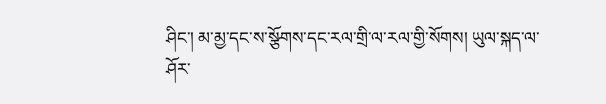ཤིང་། མ་མྱ་དང་ས་སྩོགས་དང་རལ་གྲི་ལ་རལ་གྱི་སོགས། ཡུལ་སྐད་ལ་ཤོར་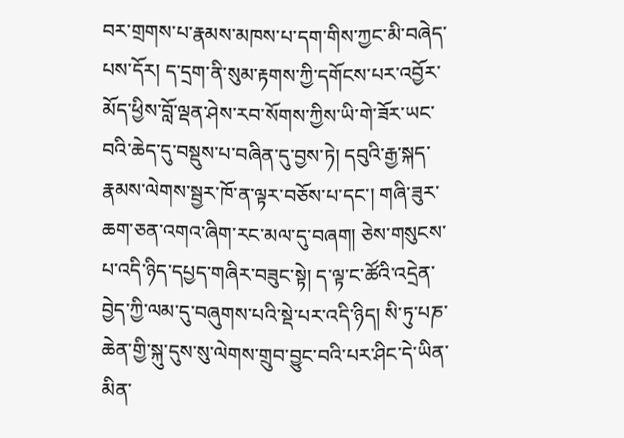བར་གྲགས་པ་རྣམས་མཁས་པ་དག་གིས་ཀྱང་མི་བཞེད་པས་དོར། ད་དྲག་ནི་སུམ་རྟགས་ཀྱི་དགོངས་པར་འབྱོར་མོད་ཕྱིས་བློ་ལྡན་ཤེས་རབ་སོགས་ཀྱིས་ཡི་གེ་ཟོར་ཡང་བའི་ཆེད་དུ་བསྡུས་པ་བཞིན་དུ་བྱས་ཏེ། དབུའི་རྒྱ་སྐད་རྣམས་ལེགས་སྦྱར་ཁོ་ན་ལྟར་བཅོས་པ་དང་། གཞི་ཟུར་ཆག་ཅན་འགའ་ཞིག་རང་མལ་དུ་བཞག། ཅེས་གསུངས་པ་འདི་ཉིད་དཔྱད་གཞིར་བཟུང་སྟེ། ད་ལྟ་ང་ཚོའི་འདྲེན་བྱེད་ཀྱི་ལམ་དུ་བཞུགས་པའི་སྡེ་པར་འདི་ཉིད། སི་ཏུ་པཎ་ཆེན་གྱི་སྐུ་དུས་སུ་ལེགས་གྲུབ་བྱུང་བའི་པར་ཤིང་དེ་ཡིན་མིན་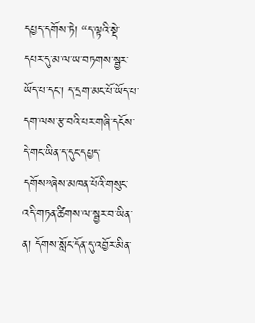དཔྱད་དགོས་ཏེ། “ད་ལྟའི་སྡེ་དཔར་དུ་མ་ལ་ཡ་བཏགས་སྦྱར་ཡོད་པ་དང་། ད་དྲག་མང་པོ་ཡོད་པ་དག་ལས་རྩ་བའི་པར་གཞི་དངོས་དེ་གང་ཡིན་ད་དུང་དཔྱད་དགོས”ཞེས་མཁན་པོའི་གསུང་འདི་གཏན་ཚིགས་ལ་སྦྱར་བ་ཡིན་ན། དོགས་སློང་དོན་དུ་འབྱོར་མིན་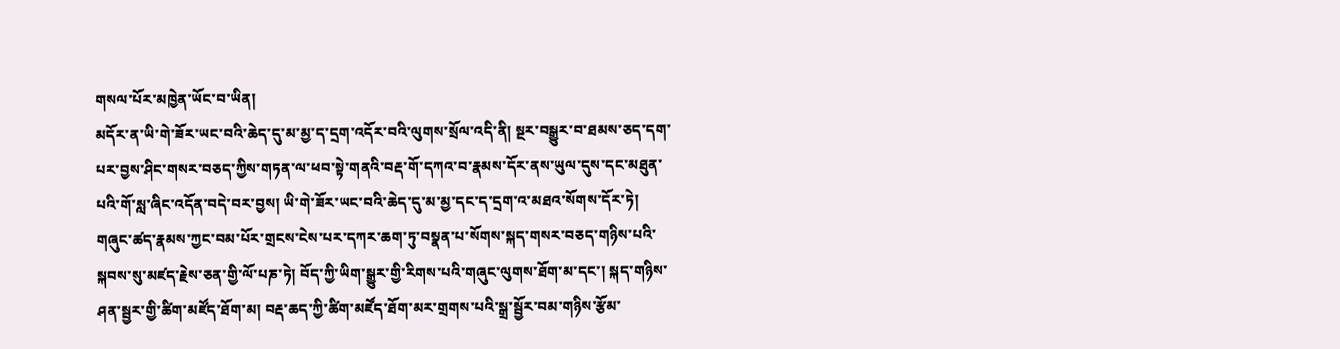གསལ་པོར་མཁྱེན་ཡོང་བ་ཡིན།
མདོར་ན་ཡི་གེ་ཟོར་ཡང་བའི་ཆེད་དུ་མ་མྱ་ད་དྲག་འདོར་བའི་ལུགས་སྲོལ་འདི་ནི། སྔར་བསྒྱུར་བ་ཐམས་ཅད་དག་པར་བྱས་ཤིང་གསར་བཅད་ཀྱིས་གཏན་ལ་ཕབ་སྟེ་གནའི་བརྡ་གོ་དཀའ་བ་རྣམས་དོར་ནས་ཡུལ་དུས་དང་མཐུན་པའི་གོ་སླ་ཞིང་འདོན་བདེ་བར་བྱས། ཡི་གེ་ཟོར་ཡང་བའི་ཆེད་དུ་མ་མྱ་དང་ད་དྲག་འ་མཐའ་སོགས་དོར་ཏེ། གཞུང་ཚད་རྣམས་ཀྱང་བམ་པོར་གྲངས་ངེས་པར་དཀར་ཆག་ཏུ་བསྣན་པ་སོགས་སྐད་གསར་བཅད་གཉིས་པའི་སྐབས་སུ་མཛད་རྗེས་ཅན་གྱི་ལོ་པཎ་ཏེ། བོད་ཀྱི་ཡིག་སྒྱུར་གྱི་རིགས་པའི་གཞུང་ལུགས་ཐོག་མ་དང་། སྐད་གཉིས་ཤན་སྦྱར་གྱི་ཚིག་མཛོད་ཐོག་མ། བརྡ་ཆད་ཀྱི་ཚིག་མཛོད་ཐོག་མར་གྲགས་པའི་སྒྲ་སྦྱོར་བམ་གཉིས་རྩོམ་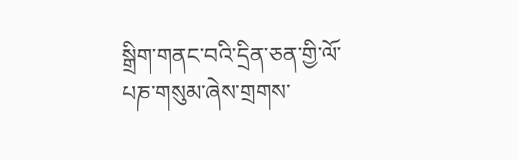སྒྲིག་གནང་བའི་དྲིན་ཅན་གྱི་ལོ་པཎ་གསུམ་ཞེས་གྲགས་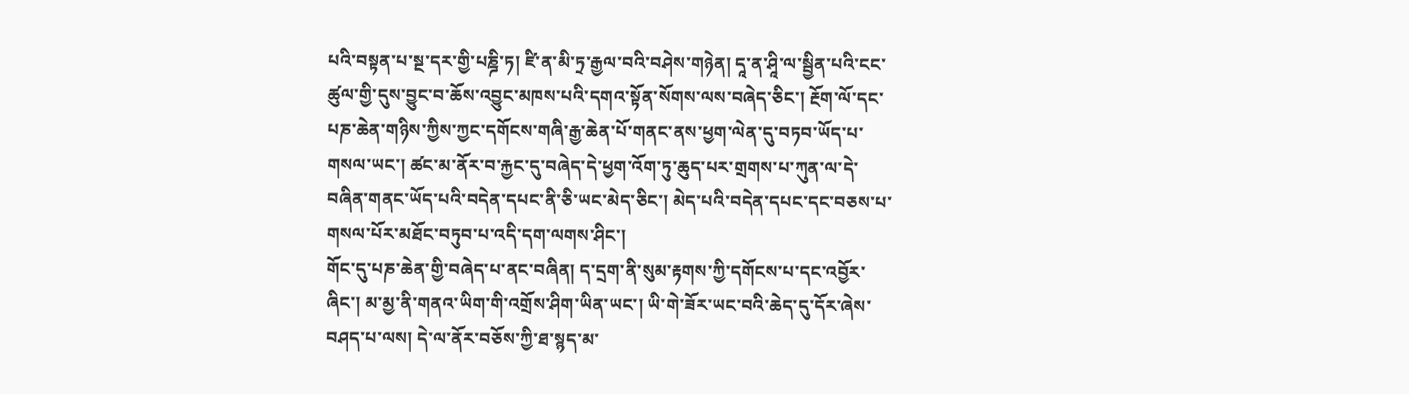པའི་བསྟན་པ་སྔ་དར་གྱི་པཎྜི་ཏ། ཛི་ན་མི་ཏྲ་རྒྱལ་བའི་བཤེས་གཉེན། དཱ་ན་ཤཱི་ལ་སྦྱིན་པའི་ངང་ཚུལ་གྱི་དུས་བྱུང་བ་ཆོས་འབྱུང་མཁས་པའི་དགའ་སྟོན་སོགས་ལས་བཞེད་ཅིང་། རྔོག་ལོ་དང་པཎ་ཆེན་གཉིས་ཀྱིས་ཀྱང་དགོངས་གཞི་རྒྱ་ཆེན་པོ་གནང་ནས་ཕྱག་ལེན་དུ་བཏབ་ཡོད་པ་གསལ་ཡང་། ཚང་མ་ནོར་བ་རྐྱང་དུ་བཞེད་དེ་ཕྱག་འོག་ཏུ་ཆུད་པར་གྲགས་པ་ཀུན་ལ་དེ་བཞིན་གནང་ཡོད་པའི་བདེན་དཔང་ནི་ཅི་ཡང་མེད་ཅིང་། མེད་པའི་བདེན་དཔང་དང་བཅས་པ་གསལ་པོར་མཐོང་བཏུབ་པ་འདི་དག་ལགས་ཤིང་།
གོང་དུ་པཎ་ཆེན་གྱི་བཞེད་པ་ནང་བཞིན། ད་དྲག་ནི་སུམ་རྟགས་ཀྱི་དགོངས་པ་དང་འབྱོར་ཞིང་། མ་མྱ་ནི་གནའ་ཡིག་གི་འགྲོས་ཤིག་ཡིན་ཡང་། ཡི་གེ་ཟོར་ཡང་བའི་ཆེད་དུ་དོར་ཞེས་བཤད་པ་ལས། དེ་ལ་ནོར་བཅོས་ཀྱི་ཐ་སྙད་མ་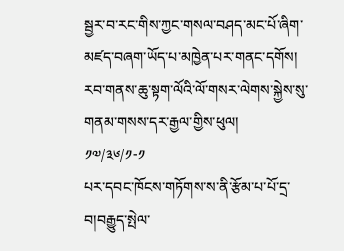སྦྱར་བ་རང་གིས་ཀྱང་གསལ་བཤད་མང་པོ་ཞིག་མཛད་བཞག་ཡོད་པ་མཁྱེན་པར་གནང་དགོས།
རབ་གནས་ཆུ་སྟག་ལོའི་ལོ་གསར་ལེགས་སྐྱེས་སུ་གནམ་གསས་དར་རྒྱལ་གྱིས་ཕུལ།
༡༧/༣༦/༡-༡
པར་དབང་ཁོངས་གཏོགས་ས་ནི་རྩོམ་པ་པོ་དྲ་བ།བརྒྱུད་སྤེལ་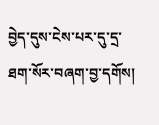བྱེད་དུས་ངེས་པར་དུ་དྲ་ཐག་སོར་བཞག་བྱ་དགོས།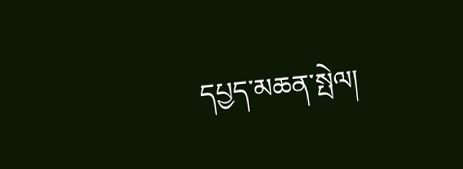དཔྱད་མཆན་སྤེལ།